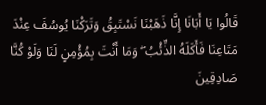قَالُوا يَا أَبَانَا إِنَّا ذَهَبْنَا نَسْتَبِقُ وَتَرَكْنَا يُوسُفَ عِنْدَ مَتَاعِنَا فَأَكَلَهُ الذِّئْبُ ۖ وَمَا أَنْتَ بِمُؤْمِنٍ لَنَا وَلَوْ كُنَّا صَادِقِينَ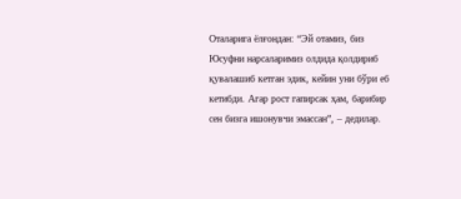Оталарига ёлғондан: “Эй отамиз, биз Юсуфни нарсаларимиз олдида қолдириб қувалашиб кетган эдик, кейин уни бўри еб кетибди. Агар рост гапирсак ҳам, барибир сен бизга ишонувчи эмассан”, – дедилар.